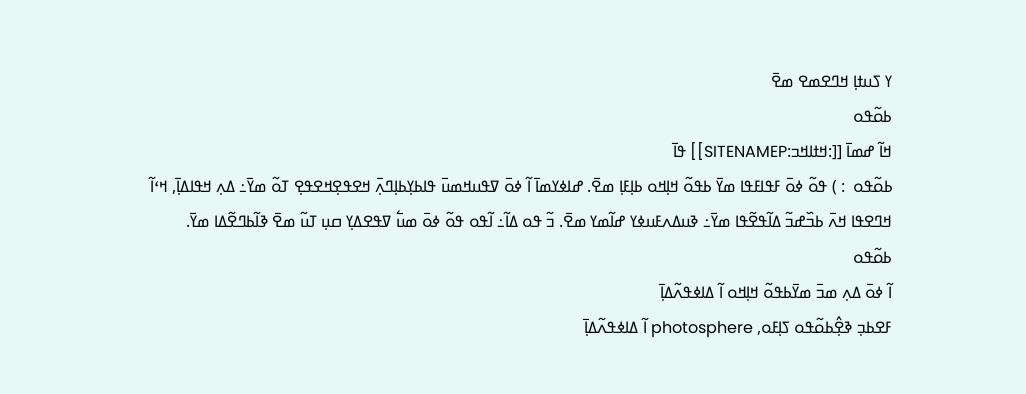ߌ ߖߎߙߊ߲ ߞߣߐߘߐ ߘߐ߫
ߕߋ߬ߟߋ
ߞߊ߬ ߝߘߊ߫ [[:ߞߙߊߞߏ:SITENAMEP]] ߟߊ߫
ߕߋ߬ߟߋ  : ) ߟߋ߬ ߦߋ߫ ߓߟߊߓߟߊ ߘߌ߫ ߕߟߋ߬ ߞߊ߲ߞߋ ߕߊ߲ߓߊ߲ ߘߐ߫. ߝߊߦߌߘߊ߫ ߊ߬ ߦߋ߫ ߜߟߎߞߘߎ߫ ߟߊߕߌ߲ߕߊ߲ߣߍ߲߫ ߞߐߟߐ߲ߞߐߟߐ߲ ߠߋ߬ ߘߌ߫߸ ߡߍ߲ ߞߟߊߡߊ߲߫, ߞߵߊ߬ ߞߣߐߟߊ ߞߍ߫ ߕߏ߰ߝߏ߬ ߡߊ߬ߟߐ߬ߟߊ ߘߌ߫߸ ߢߎߡߍߓߎߦߌ ߝߊ߬ߘߌ ߘߐ߫. ߏ߬ ߟߋ ߡߊ߬߸ ߊ߬ߟߋ ߟߋ߬ ߦߋ߫ ߘߎ߱ ߜߟߐߡߌ߲ ߛߎ߲ ߠߎ߬ ߘߐ߫ ߢߊ߬ߕߣߐ߬ߡߊ ߘߌ߫.
ߕߋ߬ߟߋ
ߊ߬ ߦߋ߫ ߡߍ߲ ߘߏ߫ ߘߌ߫ߕߟߋ߬ ߞߊ߲ߞߋ ߊ߬ ߡߊߦߟߍ߬ߡߊ߲߫
ߓߐߕߏ߲ ߢߐ߲߮ߕߋ߬ߟߋ ߖߊ߲ߓߋ, photosphere ߊ߬ ߡߊߦߟߍ߬ߡߊ߲߫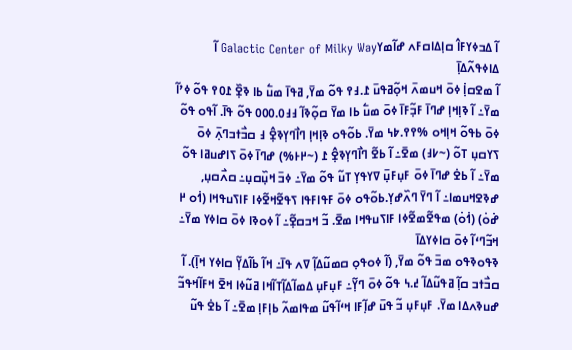ߊ߬ ߡߏߦߌߓߊ߮ ߛߊ߲ߡߊߛߓߍ ߝߊ߬ߘߌGalactic Center of Milky Way ߊ߬ ߡߊߦߟߍ߬ߡߊ߲߫
ߊ߬ ߘߐߛߊ߲߭ ߦߋ߫ ߞߎߘߍ߫ ߞߋ߲߬ߥߟߎ߫ ߁.߃߉ ߟߋ߬ ߘߌ߫, ߥߟߊ߫ ߘߎ߱ ߕߊ ߢߐ߲߰ ߁߀߉ ߟߋ߬ ߦߴߊ߬ ߘߌ߫߸ ߊ߬ ߢߊ߲ߞߊ߲ ߝߣߊ߫ ߓߏ߲߬ߓߊ߫ ߦߋ߫ ߘߎ߱ ߕߊ ߘߌ߫ ߛߋ߲߬ߢߊ߬ ߃߃߀.߀߀߀ ߟߋ߬ ߟߊ߫. ߊ߬ߟߋ ߟߋ߬ ߦߋ߫ ߕߟߋ߬ ߞߊ߲ߞߋ %߉߉.߈߆ ߘߌ߫. ߕߋ߬ߟߋ ߢߊ߲ߞߊ߲ ߣߊ߯ߣߌ߲ߢߐ߲߮ ߃ ߛߏ߯ߙߏߣߍ߲߫ ߦߋ߫ ߖߌߛߎ߲ ߠߋ߬ (~߇߃) ߘߐ߫߸ ߊ߬ ߕߐ߬ ߣߊ߯ߣߌ߲ߢߐ߲߮ ߁ (~߂߅%) ߝߣߊ߫ ߦߋ߫ ߖߊߝߎߥߊ ߟߋ߬ ߘߌ߫߸ ߊ߬ ߕߐ߭ ߝߣߊ߫ ߦߋ߫ ߓߎ߲ߓߎ߲߫ ߜߌߟߌ߲ ߠߎ߬ ߟߋ߬ ߘߌ߫߸ ߦߏ߫ ߞߎ߲߰ߛߎ߲߸ ߛߍ߯ߛߎ߲, ߝߢߐߞߎߘߊ߸ ߊ߬ ߣߌ߫ ߣߍ߰ߝߌ߲.ߕߋ߬ߟߋ ߦߋ߫ ߓߟߊߓߟߊ ߖߟߐ߬ߞߐ߬ߦߊ ߓߊߖߎߟߞߊ (ߗ߭ߋ ߂ ߝ߭ߋ߭) (ߗ߭ߋ߭) ߘߟߐ߬ߘߐ߬ߦߊ ߓߊߖߎߟߞߊ ߘߐ߫. ߏ߬ ߞߏߛߐ߲߬߸ ߊ߬ ߦߋߢߊ ߦߋ߫ ߛߊߦߌ ߘߌ߫߸ ߞߏ߬ߣߵߊ߬ ߦߋ߫ ߛߊߦߌߡߊ߫
ߢߟߋߢߟߋ ߘߏ߫ ߟߋ߬ ߘߌ߫, (ߊ߬ ߦߋߟߋ߲ ߛߘߎ߬ߡߊ߲߬ ߜߍ ߟߊ߫߸ ߞߊ߬ ߕߊ߬ߡߌ߲߬ ߛߊߦߌ ߞߊ߲߫). ߊ߬ ߛߏ߯ߙߏ ߛߊ߲߬ ߥߟߎ߬ߡߊ߬ ߄.߆ ߟߋ߬ ߦߋ߫ ߣߌ߲߬߸ ߓߎ߲ߓߎ߲ ߡߘߊ߬ߡߊ߲߬ߠߊ߬ߞߊ ߥߎ߬ߦߊ ߞߐ߫ ߞߓߊ߬ߞߟߏ߬ ߝߎߢߍߡߊ ߘߌ߫. ߓߎ߲ߓߎ߲ ߏ߬ ߟߎ߫ ߝߊ߲߬ߓߊ ߞߵߊ߬ߟߎ߬ ߘߟߊߘߍ߬ ߕߊ߲ߓߊ߲ ߘߐ߫߸ ߊ߬ ߕߐ߭ ߟߎ߬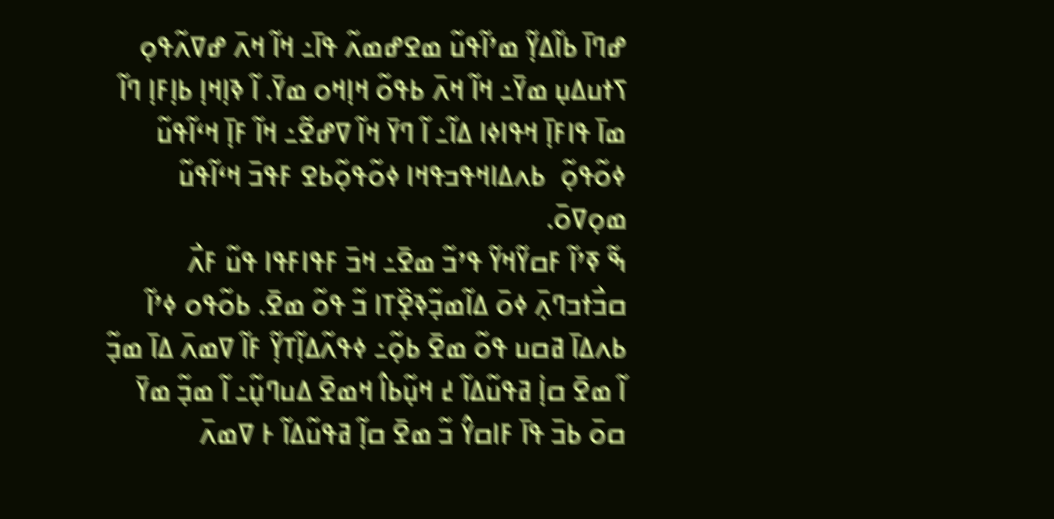ߝߣߊ߫ ߕߊ߬ߡߌ߲߬ ߘߴߊ߬ߟߎ߬ ߘߐߝߘߍ߬ ߟߊ߫߸ ߞߊ߬ ߞߍ߫ ߝߜߍ߬ߟߋ߲ ߖߙߎߡߎ߲ ߘߌ߫߸ ߞߊ߬ ߞߍ߫ ߕߟߋ߬ ߞߊ߲ߞߋ ߘߌ߫. ߊ߬ ߢߊ߲ߞߊ߲ ߕߊ߲ߓߊ߲ ߣߊ߬ ߘߊ߫ ߟߊߓߊ߲߫ ߞߟߊߦߊ ߡߊ߬߸ ߊ߬ ߣߌ߫ ߞߊ߬ ߜߝߐ߬߸ ߞߊ߬ ߓߊ߲߫ ߞߵߊ߬ߟߎ߬ ߦߋ߬ߟߋ߲߬  ߕߍߡߊߞߟߏߟߞߊ ߦߋ߬ߟߋ߲߬ߕߐ ߓߟߏ߫ ߞߵߊ߬ߟߎ߬ ߘߋ߲ߜߋ߫.
ߒ߬ ߧߴߊ߬ ߓߛߌ߬ߞߌ߬ ߟߴߏ߬ ߘߐ߫߸ ߞߏ߫ ߓߟߊߓߟߊ ߟߎ߬ ߓߍ߯ ߛߏ߯ߙߏߣߍ߲߫ ߦߋ߫ ߡߊ߬ߘߏ߲߬ߢߐ߲߰ߠߊ ߏ߬ ߟߋ߬ ߘߐ߫. ߕߋ߬ߟߋ ߦߴߊ߬ ߕߍߡߊ߫ ߥߛߎ ߟߋ߬ ߘߐ߫ ߕߋ߲߬߸ ߦߟߍ߬ߡߊ߲߬ߠߌ߲߬ ߓߊ߬ ߜߘߍ߫ ߡߊ߫ ߘߏ߲߬ ߊ߬ ߘߐ߫ ߛߊ߲߭ ߥߟߎ߬ߡߊ߬ ߄ ߞߎ߲߬ߕߊ߮ ߞߘߐ߫ ߡߎߣߎ߲߬߸ ߊ߬ ߘߏ߲߬ ߘߌ߫ ߛߋ߫ ߕߏ߫ ߟߊ߫ ߓߊߛߌ߮ ߏ߬ ߘߐ߫ ߛߊ߲߬ ߥߟߎ߬ߡߊ߬ ߅ ߜߘߍ߫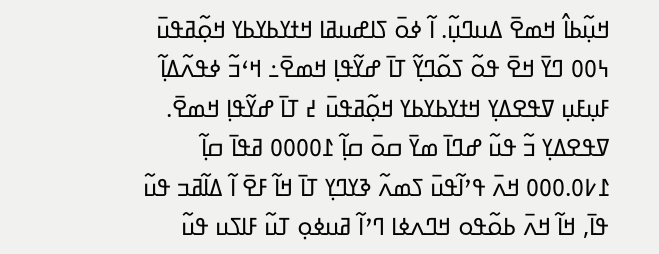ߞߎ߲߬ߕߊ߮ ߞߘߐ߫ ߡߎߣߎ߲߬. ߊ߬ ߦߋ߫ ߖߊߝߎߥߊ ߞߙߌߕߌߕߌ ߞߋ߲߬ߥߟߎ߫ ߆߀߀ ߣߌ߫ ߞߐ߫ ߟߋ߬ ߖߋ߬ߣߌ߲߬ ߠߊ߫ ߝߌ߬ߟߊ߲ ߞߘߐ߫߸ ߞߵߏ߬ ߦߟߍ߬ߡߊ߲߬ ߓߎ߲ߓߎ߲ ߜߟߐߡߌ߲ ߞߙߌߕߌߕߌ ߞߋ߲߬ߥߟߎ߫ ߄ ߠߊ߫ ߝߌ߬ߟߊ߲ ߞߘߐ߫. ߜߟߐߡߌ߲ ߏ߬ ߟߎ߬ ߝߣߊ߫ ߘߌ߫ ߛߋ߫ ߛߊ߲߬ ߁߀߀߀߀ ߥߟߊ߫ ߛߊ߲߬ ߁߇߀.߀߀߀ ߞߍ߫ ߟߴߊ߬ߟߎ߫ ߖߘߍ߬ ߢߌߣߌ߲ ߠߊ߫ ߞߊ߬ ߓߐ߫ ߊ߬ ߡߊ߬ߥߏ ߟߎ߬ ߟߊ߫, ߞߊ߬ ߞߍ߫ ߕߋ߬ߟߋ ߞߣߍߦߊ ߣߴߊ߬ ߥߎߦߋ߲ ߠߎ߬ ߓߊߖߎ ߟߎ߬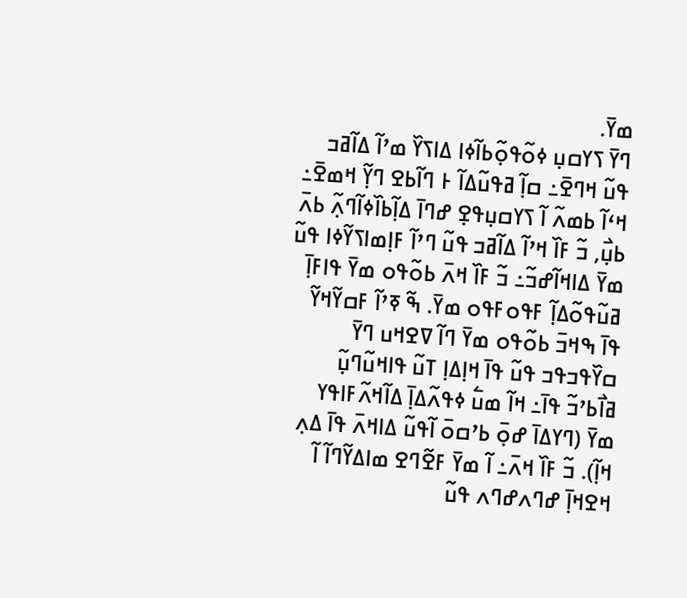ߘߌ߫.
ߣߌ߫ ߖߌߛߎ߲ ߦߋ߬ߟߋ߲߬ߕߊ߬ߦߊ ߡߊߖߌ߰ ߘߴߊ߬ ߡߊ߬ߥߏ ߟߎ߬ ߞߣߐ߫߸ ߛߊ߲߬ ߥߟߎ߬ߡߊ߬ ߅ ߣߊ߬ߕߐ ߣߌ߲߬ ߞߘߐ߫߸ ߞߵߊ߬ ߕߘߍ߬ ߊ߬ ߖߌߛߎ߲ߟߐ߲ ߝߣߊ߫ ߡߊ߲߬ߕߊ߰ߦߊ߬ߣߍ߲߬ ߕߍ߫ ߕߎ߲߯, ߏ߬ ߓߊ߰ ߞߴߊ߬ ߡߊ߬ߥߏ ߟߎ߬ ߣߴߊ߬ ߓߊ߲ߘߊߖߌ߬ߦߊ ߟߎ߬ ߘߌ߫ ߡߊߞߊ߬ߝߏ߬߸ ߏ߬ ߓߊ߰ ߞߍ߫ ߕߋ߬ߟߋ ߘߌ߫ ߟߊߓߊ߲߫ ߥߎ߬ߟߋ߬ߡߊ߲߬ ߓߟߋߓߟߋ ߘߌ߫. ߒ߬ ߧߴߊ߬ ߓߛߌ߬ߞߌ߬ ߟߊ߫ ߒߞߏ߫ ߕߋ߬ߟߋ ߘߌ߫ ߣߊ߬ ߜߐߞߎ ߣߌ߫ ߛߌ߰ߟߏߟߏ ߟߎ߬ ߟߊ߫ ߞߊ߲ߡߊ߲ ߠߎ߬ ߟߊߞߎ߬ߣߎ߲߬ ߥߊ߯ߕߴߏ߬ ߟߊ߫߸ ߞߊ߬ ߘߎ߱ ߦߟߍ߬ߡߊ߲߫ ߡߊ߬ߞߍ߬ߓߊߟߌ ߘߌ߫ (ߣߌߡߊ߫ ߝߋ߲߫ ߕߴߛߋ߫ ߊ߬ߟߎ߬ ߡߊߞߍ߫ ߟߊ߫ ߡߍ߲ ߞߊ߲߬). ߏ߬ ߓߊ߰ ߞߍ߫߸ ߊ߬ ߘߌ߫ ߓߐ߬ߣߐ ߘߊߡߌ߬ߣߊ߬ ߊ߬ ߞߐߞߊ߲߫ ߝߣߍߝߣߍ ߟߎ߬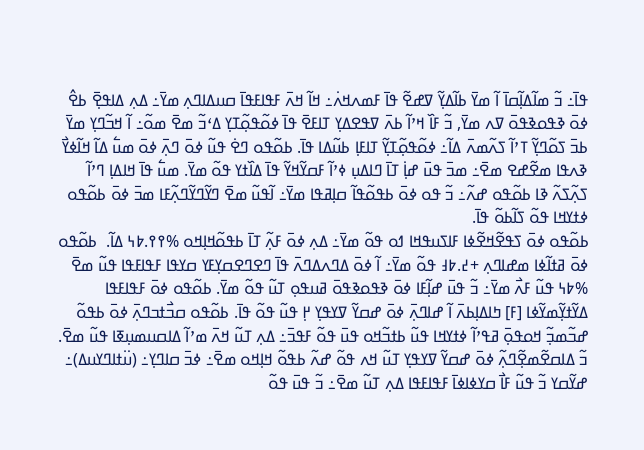ߟߊ߫߸ ߏ߬ ߘߊ߬ߡߊ߲߬ߛߊ߫ ߊ߬ ߘߌ߫ ߕߊ߬ߡߌ߲߬ ߜߝߐ߬ ߟߊ߫ ߓߘߍߞߍ߭߸ ߞߊ߬ ߞߍ߫ ߓߟߊߓߟߊ߫ ߛߎߡߊߣߍ߲ ߘߌ߫߸ ߡߍ߲ ߡߊߟߐ߲߫ ߕߐ߮ ߦߋ߫ ߢߟߋߢߟߋ߫ ߜߍ ߘߌ߫, ߏ߬ ߓߊ߰ ߞߴߊ߬ ߕߍ߫ ߜߟߐߡߌ߲ ߠߊߓߐ߫ ߟߊ߫ ߦߋ߬ߟߋ߲߬ߠߌ߲ ߡߵߏ߬ ߘߐ߫ ߘߋ߬߸ ߊ߬ ߞߏ߬ߣߌ߲ ߘߌ߫ ߕߏ߫ ߖߋ߬ߣߌ߲߬ ߠߴߊ߬ ߖߍ߬ߘߍ߫ ߡߊ߬߸ ߦߋ߬ߟߋ߲߬ߠߌ߲߬ ߠߊߓߊ߲ ߕߎ߬ߡߊ ߟߊ߫. ߕߋ߬ߟߋ ߣߐ߭ ߟߎ߬ ߦߋ߫ ߣߍ߲߫ ߦߋ߫ ߘߎ߱ ߡߊ߬ ߞߊ߬ߦߌ߯ ߢߍߟߊ ߘߐ߬ߝߐ ߘߐ߫߸ ߘߏ߫ ߟߎ߫ ߝߊ߲߭ ߠߊ߫ ߣߊߡߎ߲ ߦߴߊ߬ ߓߛߌ߬ߞߌ߬ ߟߊ߫ ߡߊ߰ߙߌ ߟߋ߬ ߘߌ߫. ߘߎ߱ ߟߊ߫ ߞߊߡߊ߲ ߣߴߊ߬ ߖߍ߲߬ߖߍ߬ ߢߊ ߕߋ߬ߟߋ ߝߍ߬߸ ߏ߬ ߟߋ ߦߋ߫ ߕߟߋ߬ߟߊ߬ ߛߊ߲ߥߟߊ ߘߌ߫߸ ߊ߬ߟߎ߬ ߘߐ߫ ߣߌ߬ߣߌ߬ߣߍ߲߬ߓߊ ߘߏ߫ ߦߋ߫ ߕߋ߬ߟߋ ߦߙߌߞߊ ߟߋ߬ ߖߊ߬ߕߋ߬ ߟߊ߫.
ߕߋ߬ߟߋ ߦߋ߫ ߖߟߐ߬ߞߐ߬ߦߊ ߓߊߖߎߟߞߊ ߗߋ ߟߋ߬ ߘߌ߫߸ ߡߍ߲ ߦߋ߫ ߓߍ߲߬ ߠߊ߫ ߕߟߋ߬ߞߊ߲ߞߋ %߉߉.߈߆ ߡߊ߬.  ߕߋ߬ߟߋ ߦߋ߫ ߥߙߊ߬ߦߊ ߘߝߊߣߍ߲ +߄.߈߃ ߟߋ߬ ߘߌ߫߸ ߊ߬ ߦߋ߫ ߡߣߍߡߣߍ߫ ߟߊ߫ ߣߐߣߐߛߌ߲ߓߌ ߛߌߟߊ ߓߟߊߓߟߊ ߟߎ߬ ߘߐ߫ %߈߆ ߟߎ߬ ߓߍ߯ ߘߌ߫߸ ߏ߬ ߟߎ߫ ߝߊ߲߬ߓߊ ߦߋ߫ ߢߟߋߢߟߋ߫ ߥߎߟߋ߲ ߠߎ߬ ߟߋ߬ ߘߌ߫. ߕߋ߬ߟߋ ߦߋ߫ ߓߟߊߓߟߊ ߡߌ߬ߙߌ߲߬ߘߌ߬ߦߊ [ߓ] ߤߊߡߊ߲ߕߍ߫ ߊ߬ ߝߊߣߍ߲߫ ߦߋ߫ ߝߛߌ߬ ߜߌߟߌ߲ ߂߲ ߟߎ߬ ߟߋ߬ ߟߊ߫. ߕߋ߬ߟߋ ߛߏ߯ߙߏߣߍ߲߫ ߦߋ߫ ߕߟߋ߬ ߝߏ߬ߘߏ߲߬ ߞߋߟߋ߲߫ ߥߟߴߊ߬ ߦߙߌߞߊ ߟߎ߬ ߕߙߏ߬ߞߋ ߟߎ߫ ߟߋ߬ ߓߟߏ߫߸ ߡߍ߲ ߠߎ߬ ߞߍ߫ ߘߴߊ߬ ߡߊߛߎߘߎ߲ߧߊ ߟߎ߬ ߘߐ߫.
ߏ߬ ߡߊߛߐ߬ߘߐ߲߬ߣߍ߲߬ ߦߋ߫ ߝߛߌ߬ ߜߌߟߌ߲ ߠߎ߬ ߞߍ ߟߋ߬ ߝߍ߬ ߕߟߋ߬ ߞߊ߲ߞߋ ߘߐ߫߸ ߦߏ߫ ߛߊߣߌ߲߸ (ߎ߳ߙߊߣߌߎߡ)߸ ߝߌ߬ߛߌ ߏ߬ ߟߎ߬ ߓߊ߯ ߛߌߦߊߦߊ߫ ߓߟߊߓߟߊ ߡߍ߲ ߠߎ߬ ߘߐ߫߸ ߏ߬ ߟߎ߫ ߟߋ߬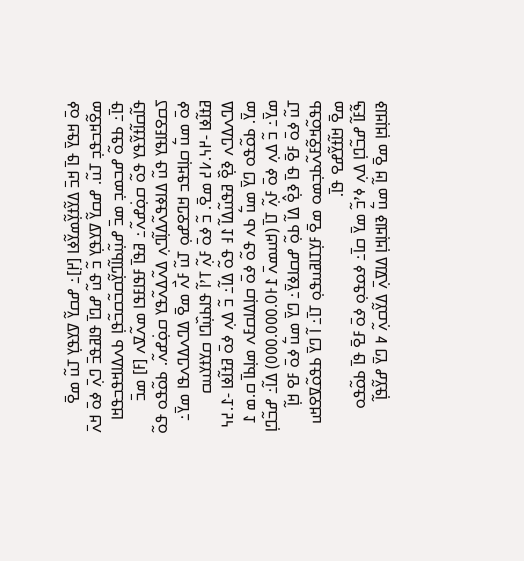ߦߋ߫ ߞߟߌ߫ ߟߊ߫ ߞߏ߫ ߡߌ߬ߙߌ߲߬ߘߌ߬ߦߊ [߂߲]߸ ߝߛߌ߬ ߜߌߟߌ߲ ߠߎ߬ ߘߐ߫ ߘߐ߬ߞߏߟߏ߲ ߠߎ߬. ߝߛߌ߬ ߜߌߟߌ߲ ߏ߬ ߟߎ߬ ߝߣߊ߫ ߟߊߥߟߏ߫ ߣߍ߲߫ ߦߋ߫ ߞߍ߫ ߟߊ߫߸ ߕߟߋ߬ ߝߏߘߏ߲ ߘߏ߫ ߝߎ߲߬ߕߊ߬ߣߌ߲߬ߛߏ߬ߛߏ߬ߟߊ߲ ߕߍߡߊߞߟߏߟߞߊ ߟߊ߬ߛߊ߬ߙߌ߬ߟߌ ߟߋ߬ ߛߋ߲߭ߝߍ߬߸ ߥߟߊ߫ ߓߟߊߓߟߊ ߘߍ߬ߜߍ [ߓ] ߘߏ߫ ߖߛߐߓߊߟߌ ߟߎ߬ ߡߊߦߟߍ߬ߡߊ߲߬ߣߍ߲ ߡߍ߬ߡߍ߬ߟߌ ߛߋ߲߭ߝߍ߬. ߕߋ߬ߟߋ ߟߋ߬ ߦߋ߫ ߘߎ߱ ߛߊ߲ߞߟߏ ߞߣߐߝߋ߲ ߠߎ߬ ߓߍ߯ ߘߐ߫ ߡߣߍߡߣߍߟߊ ߘߌ߫߸ ߥߙߊ߬ߦߊ -߂߆.߇߄ ߘߐ߫. ߏ߬ ߦߋ߫ ߓߍ߲߬ ߠߴߊ߬ ߟߊߕߎ߲߰ߣߊ ߛߌߙߌߎߛ ߡߣߍߡߣߍ ߢߐ߲߰ ߥߟߎ߬ߡߊ߬ ߁߃ ߟߋ߬ ߡߊ߬߸ ߏ߬ ߡߍ߲ ߦߋ߫ ߥߙߊ߬ߦߊ -߁.߄߆ ߘߌ߫. ߕߋ߬ߟߋ ߣߌ߫ ߘߎ߱ ߕߍ ߟߋ߬ ߦߋ߫ ߛߊ߲ߡߊߛߓߍ ߘߊ߲ߕߊ߫ ߛ.ߘ ߁ ߘߌ߫߸ ߏ߬ ߡߍ߲ ߦߋ߫ ߓߍ߲߬ ߠߊ߫ (ߞߎߘߍ߫ ߁߅0.߀߀߀.߀߀߀) ߡߊ߬߸ ߝߏ߬ߣߊ߲ ߠߎ߬ ߦߋ߫ ߓߐ߫ ߟߊ߫ ߢߐ߲߮ ߡߊ߬ ߕߋ߲߬ ߝߛߊߦߌ߫߸ ߣߌ߫ ߘߎ߱ ߦߋ߫ ߓߐ ߞߊ߲߬ ߕߟߋ߬ߞߐ߬ߓߍ߬ߕߏ߲ߘߋ ߘߐ߫ ߓߌ߲ߠߊߥߎߟߋ߲ ߠߊ߫߸ ߊ߬ ߣߌ߫ ߕߟߋ߬ߜߐߞߎ ߘߐ߫ ߞߊ߬ߙߌ߬ߝߐ ߟߊ߫.
ߒ߬ߓߊ߬ ߝߏ߬ߣߊ߲ ߡߍ߲ ߦߴߏ߬ ߘߌ߫ ߛߊ߫߸ ߦߋߟߋ߲ ߦߋ߫ ߓߐ߫ ߟߊ߫ ߕߋ߬ߟߋ ߢߊߞߊ߲ߞߊ߲ ߘߐ߫ ߞߊ߬ ߘߎ߱ ߢߊߞߊ߲ߞߊ߲ ߡߊߜߍ߲߫ ߡߌ߬ߛߍ߲߬ ߈ ߣߌ߫ ߝߌ߬ߟߊ߲߬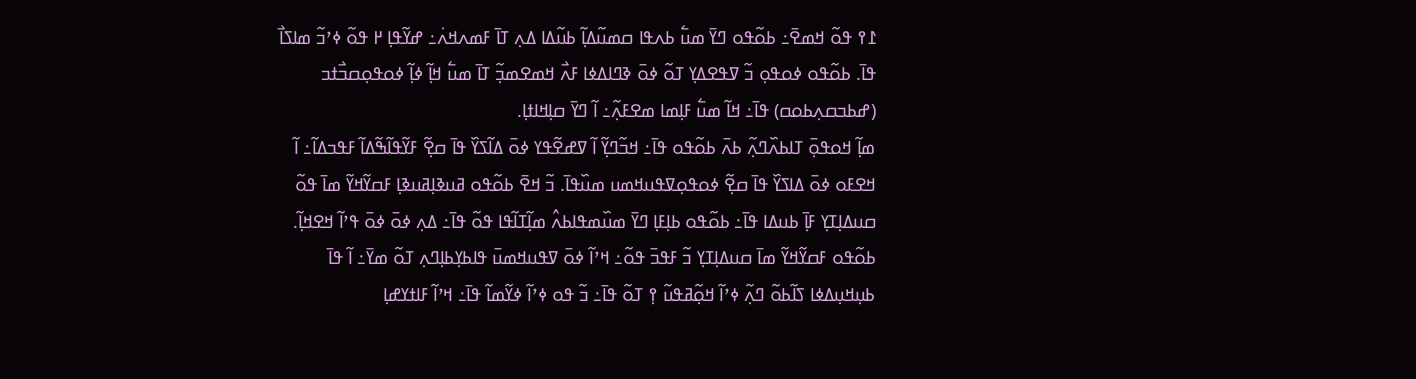߁߉ ߟߋ߬ ߞߘߐ߫߸ ߕߋ߬ߟߋ ߣߌ߫ ߘߎ߱ ߕߍߟߊ ߛߘߎ߬ߡߊ߲߬ ߕߎ߬ߡߊ ߡߍ߲ ߠߊ߫ ߓߘߍߞߍ߭߸ ߝߌ߬ߟߊ߲ ߂ ߟߋ߬ ߦߴߏ߬ ߘߊߖߊ߯ ߟߊ߫. ߕߋ߬ߟߋ ߦߋߟߋ߲ ߏ߬ ߜߟߐߡߌ߲ ߠߋ߬ ߦߋ߫ ߢߣߊߡߦߊ ߓߍ߯ ߞߘߐߘߏ߲߬ ߠߊ߫ ߘߎ߱ ߞߊ߲߬ ߦߊ߲߬ ߦߋߟߋ߲ߛߏ߯ߙߏ (ߝߕߏߛߍ߲ߕߋߛ) ߟߊ߫߸ ߞߊ߬ ߘߎ߱ ߓߊ߲ߘߊ ߘߐߓߍ߲߬߸ ߊ߬ ߣߌ߫ ߛߊ߲ߞߊߙߊ߲.
ߘߊ߲߬ ߞߋߟߋ߲߫ ߠߊߕߍ߰ߣߍ߲߬ ߕߍ߫ ߕߋ߬ߟߋ ߟߊ߫߸ ߞߏ߬ߣߌ߲߬ ߊ߬ ߜߝߐ߬ߟߌ ߦߋ߫ ߡߊ߬ߖߌ߰ ߟߊ߫ ߛߐ߲߬ ߓߌ߬ߟߊ߬ߒ߬ߡߊ߬ ߓߟߏߡߊ߬߸ ߊ߬ ߞߐߓߋ ߦߋ߫ ߡߊߖߌ߰ ߟߊ߫ ߛߐ߲߬ ߦߋߟߋ߲ߜߟߎߞߘߎ ߘߎ߰ߟߊ߫. ߏ߬ ߞߐ߫ ߕߋ߬ߟߋ ߥߎߢߊ߲ߥߎߢߊ߲ ߓߛߌ߬ߞߌ߬ ߘߊ߫ ߟߋ߬ ߛߎߡߊ߲ߠߌ߲ ߓߊ߲߫ ߕߎߡߊ ߟߊ߫߸ ߕߋ߬ߟߋ ߕߊ߲ߓߊ߲ ߣߌ߫ ߘߎ߰ߘߟߊߕߍ߮ ߘߊ߲߬ߠߊ߬ߟߊ ߟߋ߬ ߟߊ߫߸ ߡߍ߲ ߦߋ߫ ߦߋ߫ ߟߴߊ߬ ߞߐߞߊ߲߬. ߕߋ߬ߟߋ ߓߛߌ߬ߞߌ߬ ߘߊ߫ ߛߎߡߊ߲ߠߌ߲ ߏ߬ ߓߟߏ߫ ߟߋ߬߸ ߞߴߊ߬ ߦߋ߫ ߜߟߎߞߘߎ߫ ߟߊߕߌ߲ߕߊ߲ߣߍ߲ ߠߋ߬ ߘߌ߫߸ ߊ߬ ߟߊ߫ ߕߎ߲ߞߎ߲ߡߦߊ ߖߊ߬ߕߋ߬ ߣߍ߲߬ ߦߴߊ߬ ߞߋ߲߬ߥߟߎ߬ ߉߲ ߠߋ߬ ߟߊ߫߸ ߏ߬ ߟߋ ߦߴߊ߬ ߦߌ߬ߘߊ߬ ߟߊ߫߸ ߞߴߊ߬ ߓߊߙߌߝߊ߲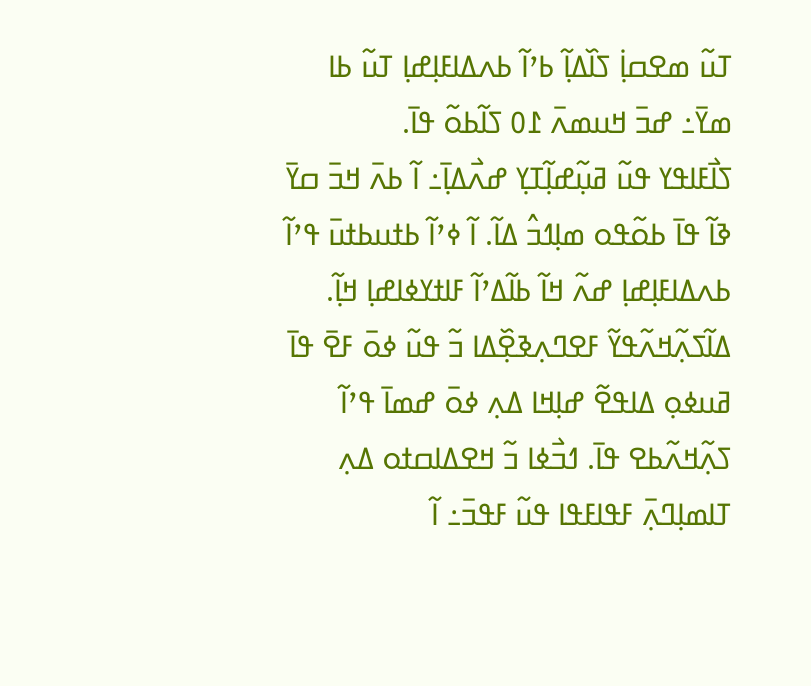ߠߎ߬ ߘߐߛߊ߲߭ ߖߊ߰ߡߊ߲߬ ߕߴߊ߬ ߕߍߡߊߓߊ߲ߝߊ߲ ߠߎ߬ ߕߊ ߘߌ߫߸ ߝߏ߫ ߞߎߘߍ߫ ߁߀ ߖߊ߬ߕߋ߬ ߟߊ߫.
ߖߊ߯ߓߊߟߌ ߟߎ߬ ߥߎ߲߬ߝߊ߲߬ߠߌ߲ ߝߍ߯ߡߊ߲߫߸ ߊ߬ ߕߍ߫ ߞߏ߫ ߛߌ߫ ߢߊ߬ ߟߊ߫ ߕߋ߬ߟߋ ߘߊ߲ߗߏ߮ ߡߊ߬. ߊ߬ ߦߴߊ߬ ߕߙߎߕߙߎ߫ ߟߴߊ߬ ߕߍߡߊߓߊ߲ߝߊ߲ ߝߍ߬ ߞߊ߬ ߕߊ߬ߡߴߊ߬ ߓߊߙߌߦߊߝߊ߲ ߞߊ߲߬. ߡߊ߬ߖߍ߲߬ߞߍ߬ߟߌ߬ ߓߐߣߍ߲ߢߐ߲߰ߡߊ ߏ߬ ߟߎ߬ ߦߋ߫ ߓߐ߫ ߟߊ߫ ߥߎߦߋ߲ ߡߊߟߐ߬ ߝߊ߲ߞߊ ߡߍ߲ ߦߋ߫ ߝߘߊ߫ ߟߴߊ߬ ߖߍ߲߬ߞߍ߬ߕߐ ߟߊ߫. ߗߏ߯ߦߊ ߏ߬ ߞߐߡߊߛߙߋ ߡߍ߲ ߠߊߘߊ߲ߣߍ߲߫ ߓߟߊߓߟߊ ߟߎ߬ ߓߟߏ߫߸ ߊ߬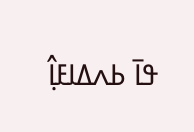ߟߊ߫ ߕߍߡߊߓߊ߲߮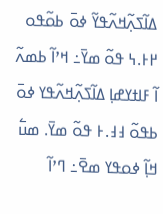ߡߊ߬ߖߍ߲߬ߞߍ߬ߟߌ߬ ߦߋ߫ ߕߋ߬ߟߋ ߂߅.߆ ߟߋ߬ ߘߌ߫߸ ߞߴߊ߬ ߕߘߍ߬ ߊ߬ ߓߊߙߌߝߊ߲ ߡߊ߬ߖߍ߲߬ߞߍ߬ߟߌ ߦߋ߫ ߕߟߋ߬ ߃߃.߅ ߟߋ߬ ߘߌ߫. ߘߎ߱ ߞߊ߲߬ ߦߋߟߌ ߘߐ߫߸ ߣߴߊ߬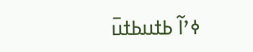ߦߴߊ߬ ߕߙߎߕߙߎ߫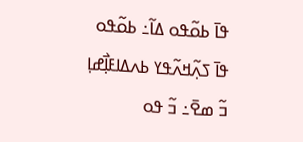ߟߊ߫ ߕߋ߬ߟߋ ߡߊ߬߸ ߕߋ߬ߟߋ ߟߊ߫ ߖߍ߲߬ߞߍ߬ߟߌ ߕߍߡߊߓߊ߲߯ߝߊ߲ ߏ߬ ߘߐ߫߸ ߏ߬ ߟߋ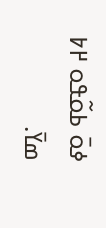ߦߋ߫ ߕߋ߬ߟߋ ߂߈ ߘߌ߫.